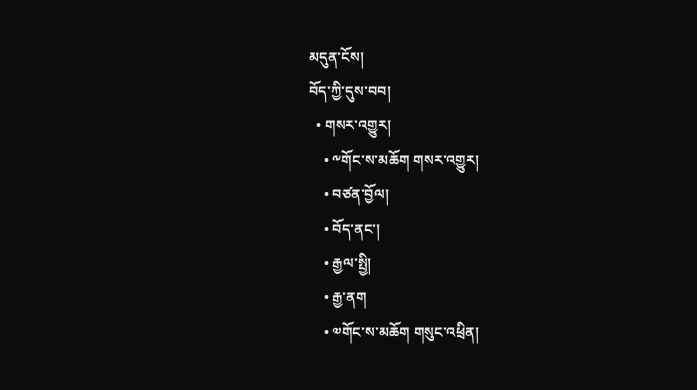མདུན་ངོས།
བོད་ཀྱི་དུས་བབ།
  • གསར་འགྱུར།
    • ༸གོང་ས་མཆོག གསར་འགྱུར།
    • བཙན་བྱོལ།
    • བོད་ནང་།
    • རྒྱལ་སྤྱི།
    • རྒྱ་ནག
    • ༧གོང་ས་མཆོག གསུང་འཕྲིན།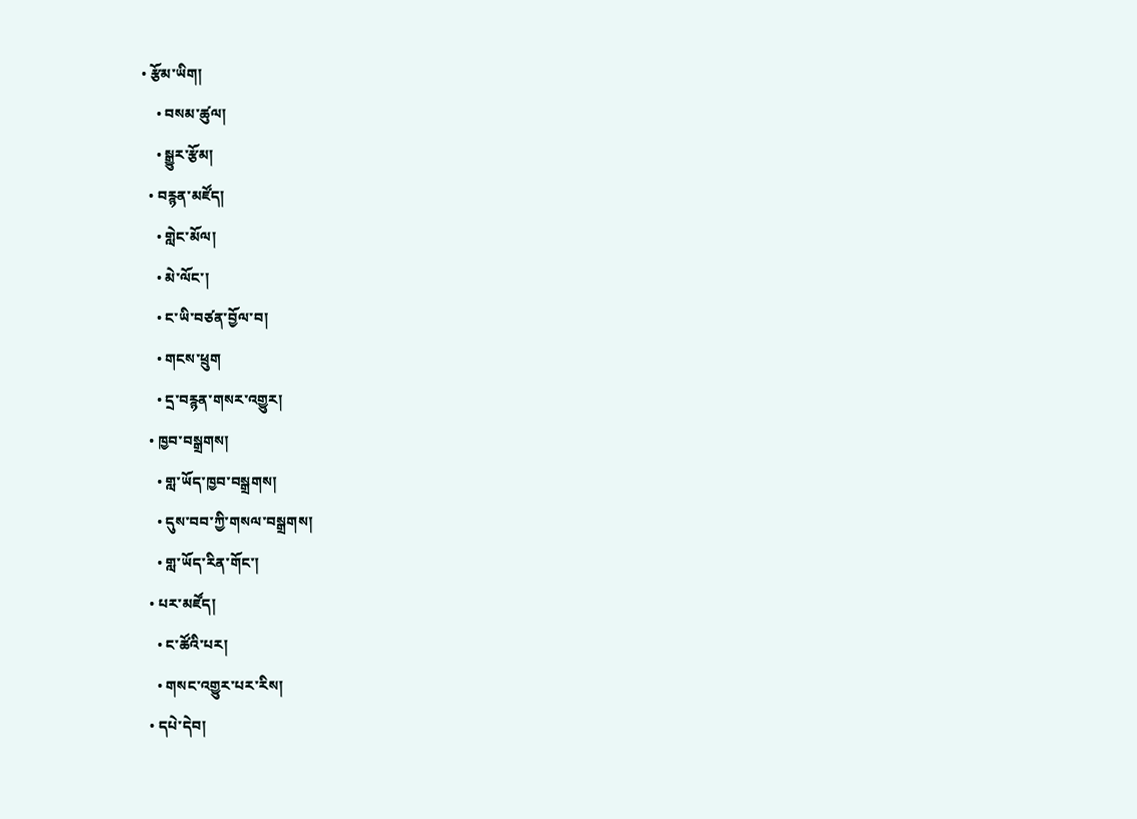• རྩོམ་ཡིག།
    • བསམ་ཚུལ།
    • སྒྱུར་རྩོམ།
  • བརྙན་མཛོད།
    • གླེང་མོལ།
    • མེ་ལོང་།
    • ང་ཡི་བཙན་བྱོལ་བ།
    • གངས་ཕྲུག
    • དྲ་བརྙན་གསར་འགྱུར།
  • ཁྱབ་བསྒྲགས།
    • གླ་ཡོད་ཁྱབ་བསྒྲགས།
    • དུས་བབ་ཀྱི་གསལ་བསྒྲགས།
    • གླ་ཡོད་རིན་གོང་།
  • པར་མཛོད།
    • ང་ཚོའི་པར།
    • གསང་འགྱུར་པར་རིས།
  • དཔེ་དེབ།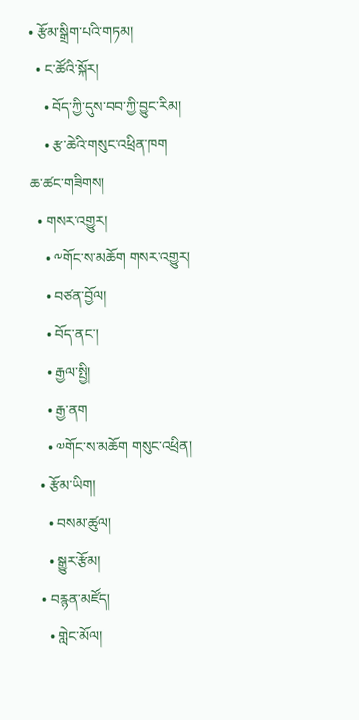• རྩོམ་སྒྲིག་པའི་གཏམ།
  • ང་ཚོའི་སྐོར།
    • བོད་ཀྱི་དུས་བབ་ཀྱི་བྱུང་རིམ།
    • རྩ་ཆེའི་གསུང་འཕྲིན་ཁག
ཆ་ཚང་གཟིགས།
  • གསར་འགྱུར།
    • ༸གོང་ས་མཆོག གསར་འགྱུར།
    • བཙན་བྱོལ།
    • བོད་ནང་།
    • རྒྱལ་སྤྱི།
    • རྒྱ་ནག
    • ༧གོང་ས་མཆོག གསུང་འཕྲིན།
  • རྩོམ་ཡིག།
    • བསམ་ཚུལ།
    • སྒྱུར་རྩོམ།
  • བརྙན་མཛོད།
    • གླེང་མོལ།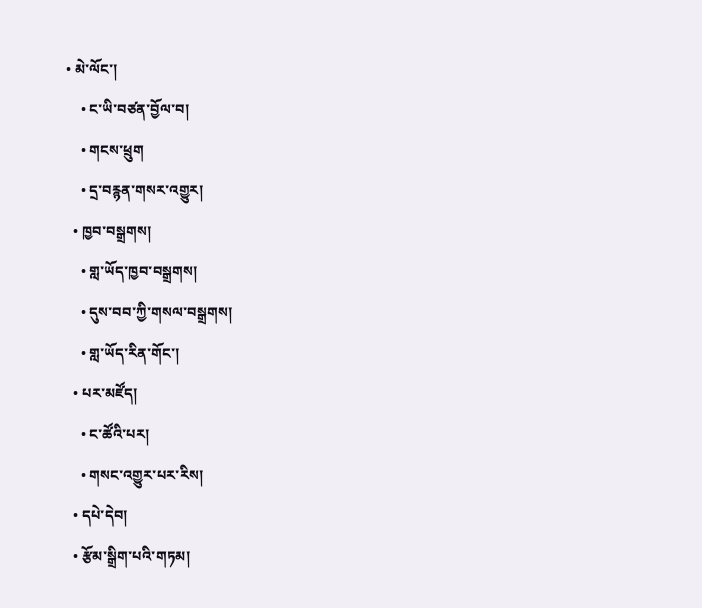• མེ་ལོང་།
    • ང་ཡི་བཙན་བྱོལ་བ།
    • གངས་ཕྲུག
    • དྲ་བརྙན་གསར་འགྱུར།
  • ཁྱབ་བསྒྲགས།
    • གླ་ཡོད་ཁྱབ་བསྒྲགས།
    • དུས་བབ་ཀྱི་གསལ་བསྒྲགས།
    • གླ་ཡོད་རིན་གོང་།
  • པར་མཛོད།
    • ང་ཚོའི་པར།
    • གསང་འགྱུར་པར་རིས།
  • དཔེ་དེབ།
  • རྩོམ་སྒྲིག་པའི་གཏམ།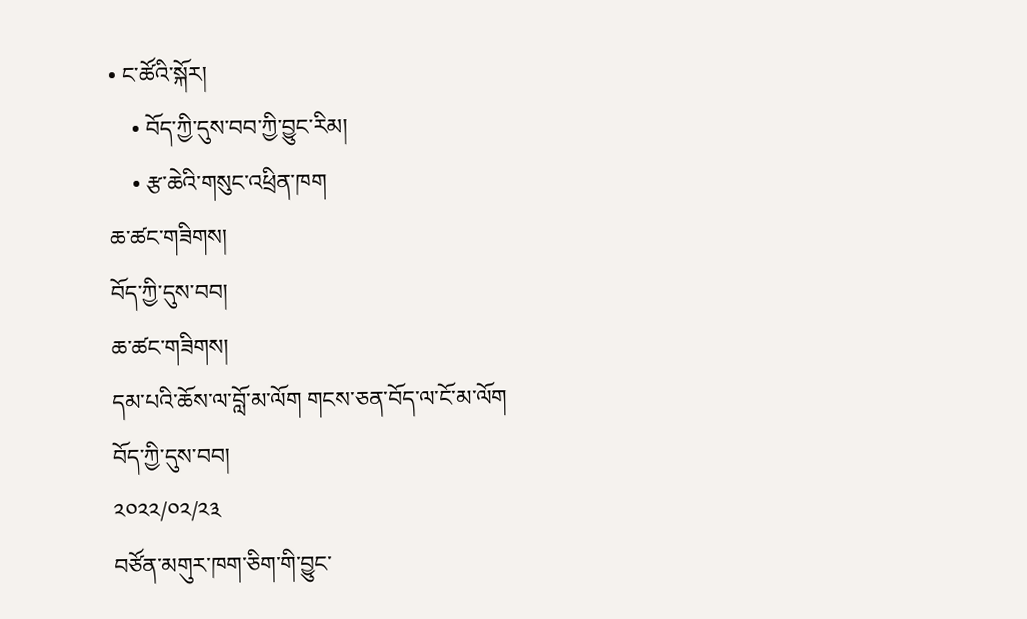• ང་ཚོའི་སྐོར།
    • བོད་ཀྱི་དུས་བབ་ཀྱི་བྱུང་རིམ།
    • རྩ་ཆེའི་གསུང་འཕྲིན་ཁག
ཆ་ཚང་གཟིགས།
བོད་ཀྱི་དུས་བབ།
ཆ་ཚང་གཟིགས།
དམ་པའི་ཆོས་ལ་བློ་མ་ལོག གངས་ཅན་བོད་ལ་ངོ་མ་ལོག
བོད་ཀྱི་དུས་བབ།
༢༠༢༢/༠༢/༢༣
བཙོན་མགུར་ཁག་ཅིག་གི་བྱུང་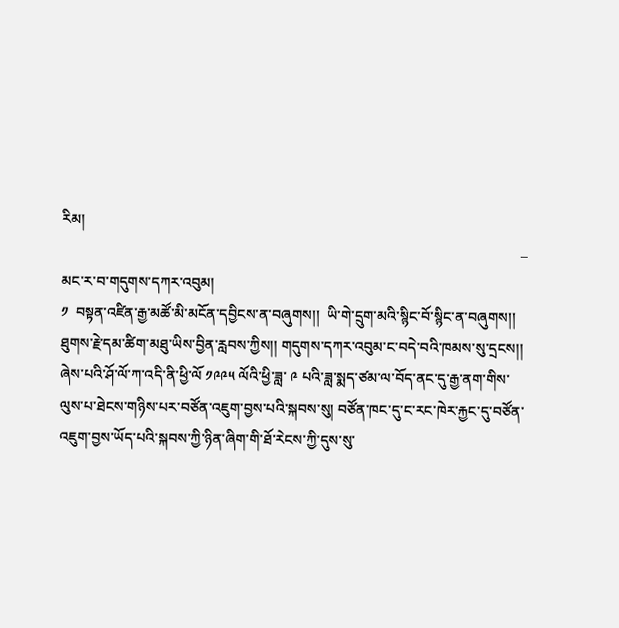རིམ།
                                                                                                                              – མང་ར་བ་གདུགས་དཀར་འབུམ།
༡  བསྟན་འཛིན་རྒྱ་མཚོ་མི་མངོན་དབྱིངས་ན་བཞུགས།།  ཡི་གེ་དྲུག་མའི་སྙིང་བོ་སྙིང་ན་བཞུགས།།
ཐུགས་རྗེ་དམ་ཚིག་མཐུ་ཡིས་བྱིན་རླབས་ཀྱིས།། གདུགས་དཀར་འབུམ་ང་བདེ་བའི་ཁམས་སུ་དྲངས།།
ཞེས་པའི་ཤོ་ལོ་ཀ་འདི་ནི་ཕྱི་ལོ ༡༩༩༥ ལོའི་ཕྱི་ཟླ་ ༩ པའི་ཟླ་སྨད་ཙམ་ལ་བོད་ནང་དུ་རྒྱ་ནག་གིས་ལུས་པ་ཐེངས་གཉིས་པར་བཙོན་འཇུག་བྱས་པའི་སྐབས་སུ། བཙོན་ཁང་དུ་ང་རང་ཁེར་རྐྱང་དུ་བཙོན་འཇུག་བྱས་ཡོད་པའི་སྐབས་ཀྱི་ཉིན་ཞིག་གི་ཐོ་རེངས་ཀྱི་དུས་སུ་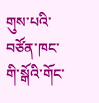གུས་པའི་བཙོན་ཁང་གི་སྒོའི་གོང་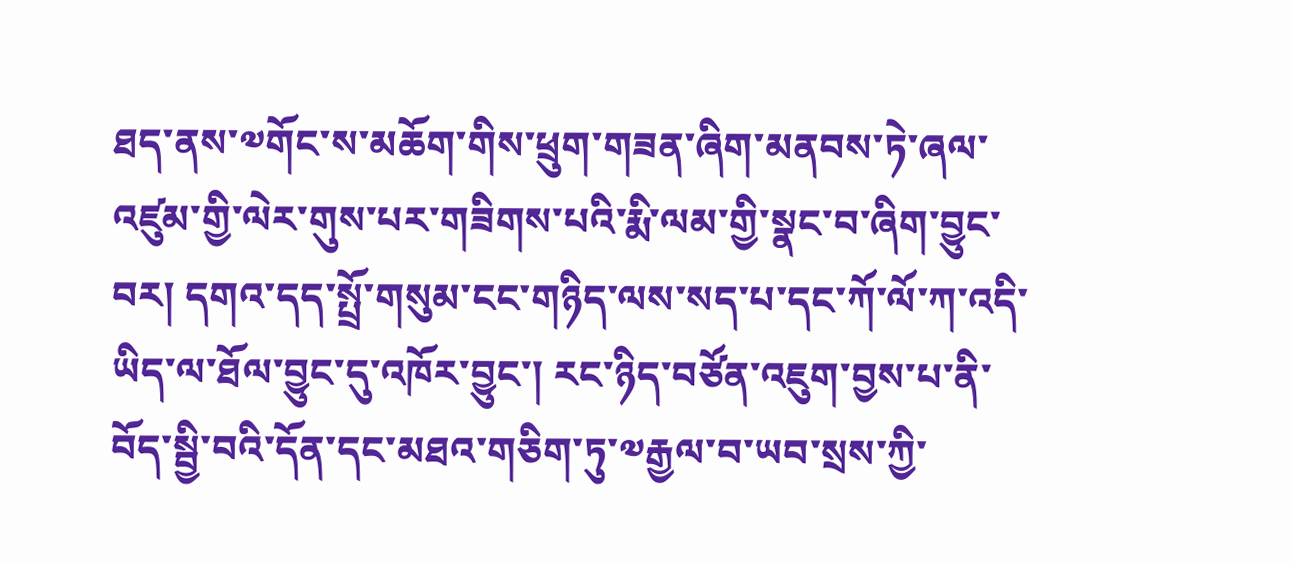ཐད་ནས་༧གོང་ས་མཆོག་གིས་ཕྲུག་གཟན་ཞིག་མནབས་ཏེ་ཞལ་འཛུམ་གྱི་ལེར་གུས་པར་གཟིགས་པའི་རྨི་ལམ་གྱི་སྣང་བ་ཞིག་བྱུང་བར། དགའ་དད་སྤྲོ་གསུམ་ངང་གཉིད་ལས་སད་པ་དང་ཀོ་ལོ་ཀ་འདི་ཡིད་ལ་ཐོལ་བྱུང་དུ་འཁོར་བྱུང་། རང་ཉིད་བཙོན་འཇུག་བྱས་པ་ནི་བོད་སྦྱི་བའི་དོན་དང་མཐའ་གཅིག་ཏུ་༧རྒྱལ་བ་ཡབ་སྲས་ཀྱི་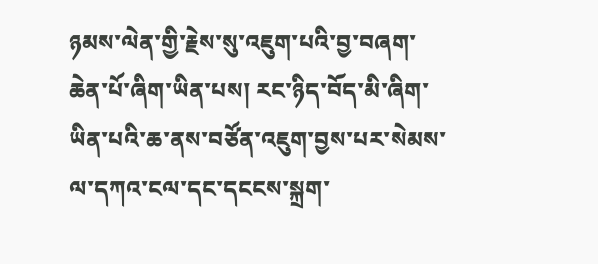ཉམས་ལེན་གྱི་རྗེས་སུ་འཇུག་པའི་བྱ་བཞག་ཆེན་པོ་ཞིག་ཡིན་པས། རང་ཉིད་བོད་མི་ཞིག་ཡིན་པའི་ཆ་ནས་བཙོན་འཇུག་བྱས་པར་སེམས་ལ་དཀའ་ངལ་དང་དངངས་སྐྲག་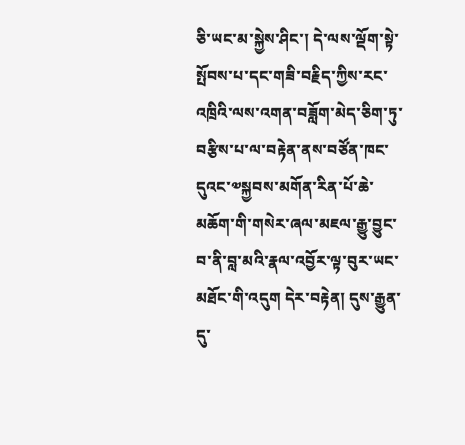ཅི་ཡང་མ་སྐྱེས་ཤིང་། དེ་ལས་ལྡོག་སྟེ་སྤོབས་པ་དང་གཟི་བརྗིད་ཀྱིས་རང་འཁྲིའི་ལས་འགན་བཟློག་མེད་ཅིག་ཏུ་བརྩིས་པ་ལ་བརྟེན་ནས་བཙོན་ཁང་དུའང་༧སྐྱབས་མགོན་རིན་པོ་ཆེ་མཆོག་གི་གསེར་ཞལ་མཇལ་རྒྱུ་བྱུང་བ་ནི་བླ་མའི་རྣལ་འབྱོར་ལྟ་བུར་ཡང་མཐོང་གི་འདུག དེར་བརྟེན། དུས་རྒྱུན་དུ་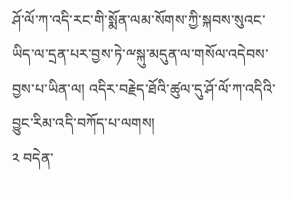ཤོ་ལོ་ཀ་འདི་རང་གི་སྨོན་ལམ་སོགས་ཀྱི་སྐབས་སུའང་ཡིད་ལ་དྲན་པར་བྱས་ཏེ་ྋསྐུ་མདུན་ལ་གསོལ་འདེབས་བྱས་པ་ཡིན་ལ། འདིར་བརྗེད་ཐོའི་ཚུལ་དུ་ཤོ་ལོ་ཀ་འདིའི་བྱུང་རིམ་འདི་བཀོད་པ་ལགས།
༢ བདེན་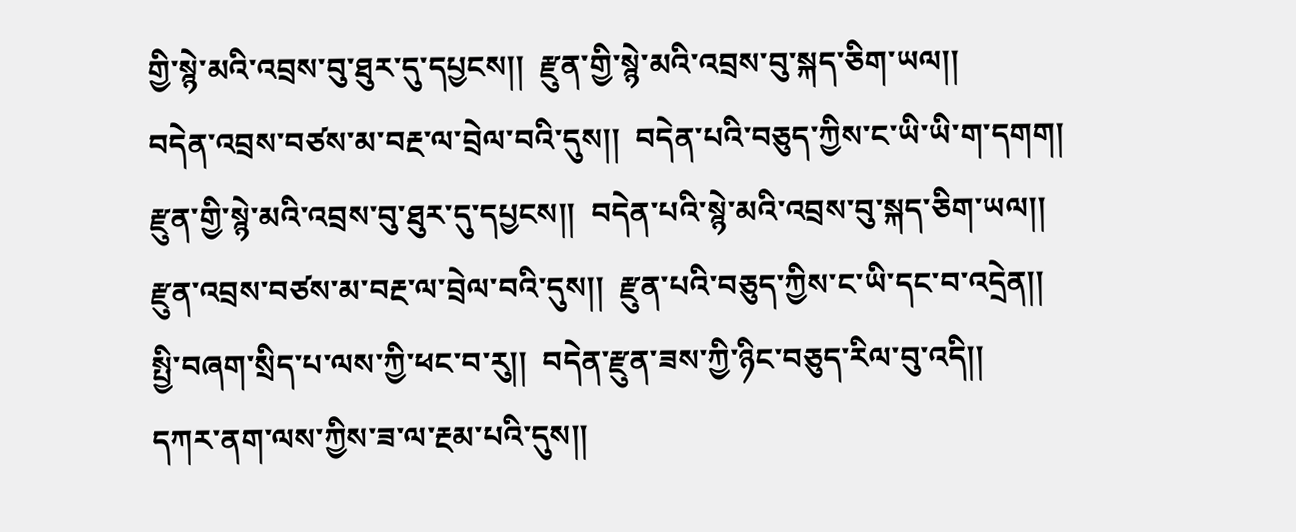གྱི་སྙེ་མའི་འབྲས་བུ་ཐུར་དུ་དཔྱངས།།  རྫུན་གྱི་སྙེ་མའི་འབྲས་བུ་སྐད་ཅིག་ཡལ།།
བདེན་འབྲས་བཙས་མ་བརྔ་ལ་བྲེལ་བའི་དུས།།  བདེན་པའི་བཅུད་ཀྱིས་ང་ཡི་ཡི་ག་དགག།
རྫུན་གྱི་སྙེ་མའི་འབྲས་བུ་ཐུར་དུ་དཔྱངས།།  བདེན་པའི་སྙེ་མའི་འབྲས་བུ་སྐད་ཅིག་ཡལ།།
རྫུན་འབྲས་བཙས་མ་བརྔ་ལ་བྲེལ་བའི་དུས།།  རྫུན་པའི་བཅུད་ཀྱིས་ང་ཡི་དང་བ་འདྲེན།།
སྤྱི་བཞག་སྲིད་པ་ལས་ཀྱི་ཕང་བ་རུ།།  བདེན་རྫུན་ཟས་ཀྱི་ཉིང་བཅུད་རིལ་བུ་འདི།།
དཀར་ནག་ལས་ཀྱིས་ཟ་ལ་རྔམ་པའི་དུས།།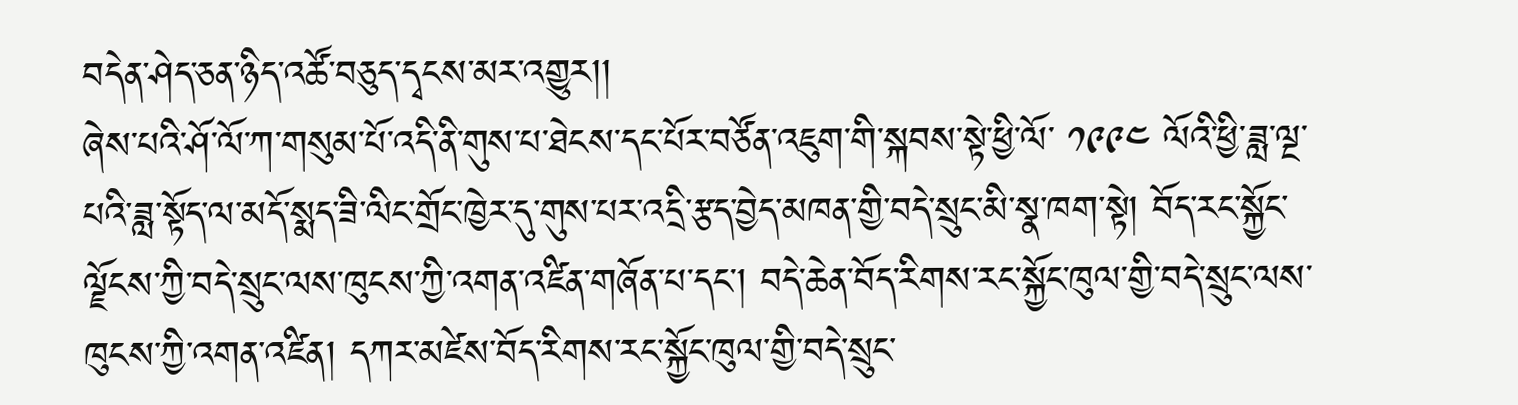བདེན་ཤེད་ཅན་ཉིད་འཚོ་བཅུད་དྭངས་མར་འགྱུར།།
ཞེས་པའི་ཤོ་ལོ་ཀ་གསུམ་པོ་འདི་ནི་གུས་པ་ཐེངས་དང་པོར་བཙོན་འཇུག་གི་སྐབས་སྟེ་ཕྱི་ལོ་ ༡༩༩༤ ལོའི་ཕྱི་ཟླ་ལྔ་པའི་ཟླ་སྟོད་ལ་མདོ་སྨད་ཟི་ལིང་གྲོང་ཁྱེར་དུ་གུས་པར་འདྲི་རྩད་བྱེད་མཁན་གྱི་བདེ་སྲུང་མི་སྣ་ཁག་སྟེ། བོད་རང་སྐྱོང་ལྗོངས་ཀྱི་བདེ་སྲུང་ལས་ཁུངས་ཀྱི་འགན་འཛིན་གཞོན་པ་དང་། བདེ་ཆེན་བོད་རིགས་རང་སྐྱོང་ཁུལ་གྱི་བདེ་སྲུང་ལས་ཁུངས་ཀྱི་འགན་འཛིན། དཀར་མཛེས་བོད་རིགས་རང་སྐྱོང་ཁུལ་གྱི་བདེ་སྲུང་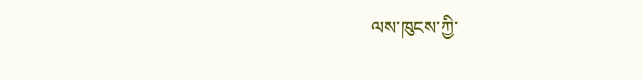ལས་ཁུངས་ཀྱི་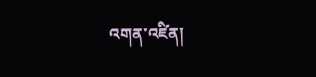འགན་འཛིན།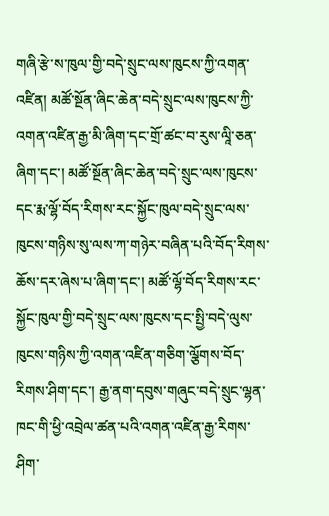གཞི་རྩེ་ས་ཁུལ་གྱི་བདེ་སྲུང་ལས་ཁུངས་ཀྱི་འགན་འཛིན། མཚོ་སྔོན་ཞིང་ཆེན་བདེ་སྲུང་ལས་ཁུངས་ཀྱི་འགན་འཛིན་རྒྱ་མི་ཞིག་དང་གྲོ་ཚང་བ་རུས་ལཱི་ཅན་ཞིག་དང་། མཚོ་སྔོན་ཞིང་ཆེན་བདེ་སྲུང་ལས་ཁུངས་དང་རྨ་ལྷོ་བོད་རིགས་རང་སྐྱོང་ཁུལ་བདེ་སྲུང་ལས་ཁུངས་གཉིས་སུ་ལས་ཀ་གཉེར་བཞིན་པའི་བོད་རིགས་ཆོས་དར་ཞེས་པ་ཞིག་དང་། མཚོ་ལྷོ་བོད་རིགས་རང་སྐྱོང་ཁུལ་གྱི་བདེ་སྲུང་ལས་ཁུངས་དང་སྤྱི་བདེ་ལུས་ཁུངས་གཉིས་ཀྱི་འགན་འཛིན་གཅིག་ལྕོགས་བོད་རིགས་ཤིག་དང་། རྒྱ་ནག་དབུས་གཞུང་བདེ་སྲུང་ལྷན་ཁང་གི་ཕྱི་འབྲེལ་ཚན་པའི་འགན་འཛིན་རྒྱ་རིགས་ཤིག་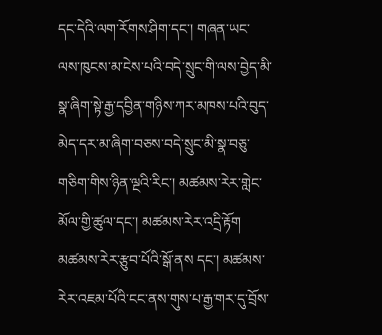དང་དེའི་ལག་རོགས་ཤིག་དང་། གཞན་ཡང་ལས་ཁུངས་མ་ངེས་པའི་བདེ་སྲུང་གི་ལས་བྱེད་མི་སྣ་ཞིག་སྟེ་རྒྱ་དབྱིན་གཉིས་ཀར་མཁས་པའི་བུད་མེད་དར་མ་ཞིག་བཅས་བདེ་སྲུང་མི་སྣ་བཅུ་གཅིག་གིས་ཉིན་ལྔའི་རིང་། མཚམས་རེར་གླེང་མོལ་གྱི་ཚུལ་དང་། མཚམས་རེར་འདྲི་རྟོག མཚམས་རེར་རྩུབ་པོའི་སྒོ་ནས དང་། མཚམས་རེར་འཇམ་པོའི་ངང་ནས་གུས་པ་རྒྱ་གར་དུ་བྲོས་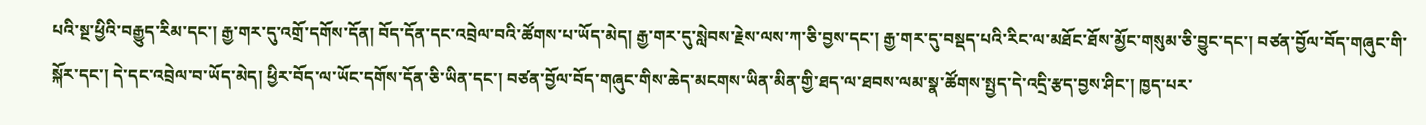པའི་སྔ་ཕྱིའི་བརྒྱུད་རིམ་དང་། རྒྱ་གར་དུ་འགྲོ་དགོས་དོན། བོད་དོན་དང་འབྲེལ་བའི་ཚོགས་པ་ཡོད་མེད། རྒྱ་གར་དུ་སླེབས་རྗེས་ལས་ཀ་ཅི་བྱས་དང་། རྒྱ་གར་དུ་བསྡད་པའི་རིང་ལ་མཐོང་ཐོས་མྱོང་གསུམ་ཅི་བྱུང་དང་། བཙན་བྱོལ་བོད་གཞུང་གི་སྐོར་དང་། དེ་དང་འབྲེལ་བ་ཡོད་མེད། ཕྱིར་བོད་ལ་ཡོང་དགོས་དོན་ཅི་ཡིན་དང་། བཙན་བྱོལ་བོད་གཞུང་གིས་ཆེད་མངགས་ཡིན་མིན་གྱི་ཐད་ལ་ཐབས་ལམ་སྣ་ཚོགས་སྤྱད་དེ་འདྲི་རྩད་བྱས་ཤིང་། ཁྱད་པར་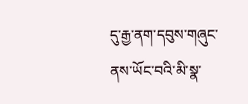དུ་རྒྱ་ནག་དབུས་གཞུང་ནས་ཡོང་བའི་མི་སྣ་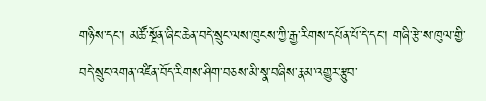གཉིས་དང་། མཚོ་སྔོན་ཞིང་ཆེན་བདེ་སྲུང་ལས་ཁུངས་ཀྱི་རྒྱ་རིགས་དཔོན་པོ་དེ་དང་། གཞི་རྩེ་ས་ཁུལ་གྱི་བདེ་སྲུང་འགན་འཛིན་བོད་རིགས་ཤིག་བཅས་མི་སྣ་བཞིས་རྣམ་འགྱུར་རྩུབ་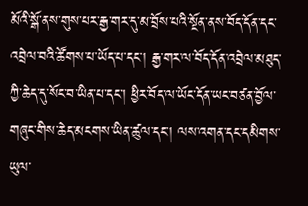མོའི་སྒོ་ནས་གུས་པར་རྒྱ་གར་དུ་མ་བྲོས་པའི་སྔོན་ནས་བོད་དོན་དང་འབྲེལ་བའི་ཚོགས་པ་ཡོད་པ་དང་། རྒྱ་གར་ལ་བོད་དོན་འབྲེལ་མཐུད་ཀྱི་ཆེད་དུ་སོང་བ་ཡིན་པ་དང་། ཕྱིར་བོད་ལ་ཡོང་དོན་ཡང་བཙན་བྱོལ་གཞུང་གིས་ཆེད་མངགས་ཡིན་ཚུལ་དང་། ལས་འགན་དང་དམིགས་ཡུལ་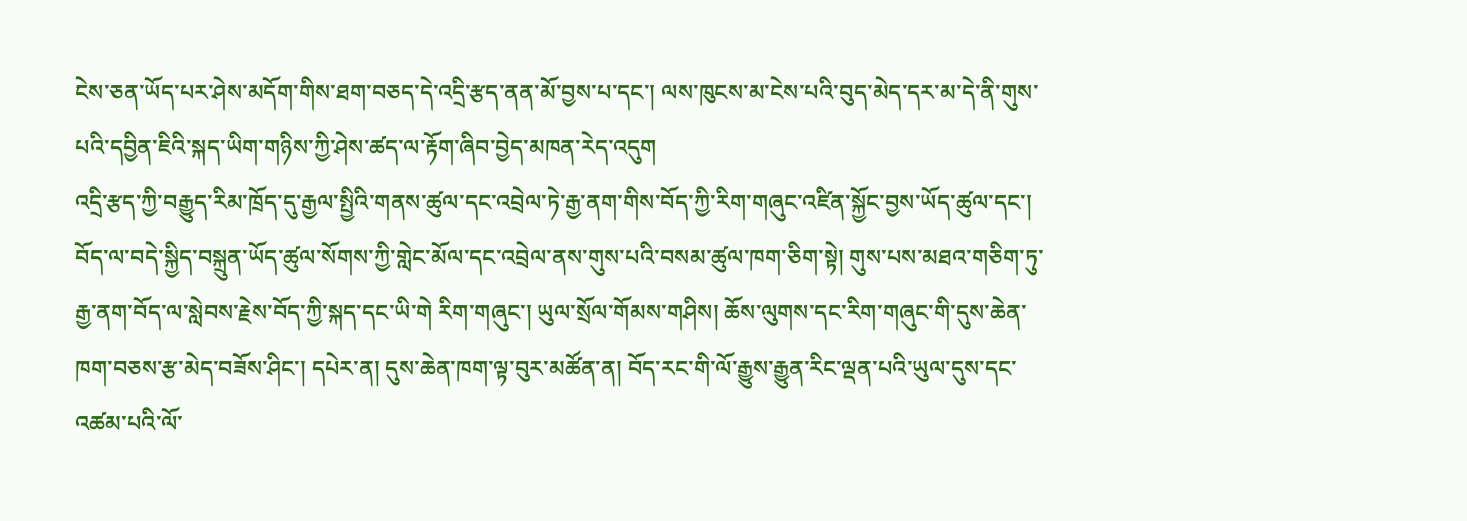ངེས་ཅན་ཡོད་པར་ཤེས་མདོག་གིས་ཐག་བཅད་དེ་འདྲི་རྩད་ནན་མོ་བྱས་པ་དང་། ལས་ཁུངས་མ་ངེས་པའི་བུད་མེད་དར་མ་དེ་ནི་གུས་པའི་དབྱིན་ཇིའི་སྐད་ཡིག་གཉིས་ཀྱི་ཤེས་ཚད་ལ་རྟོག་ཞིབ་བྱེད་མཁན་རེད་འདུག
འདྲི་རྩད་ཀྱི་བརྒྱུད་རིམ་ཁྲོད་དུ་རྒྱལ་སྤྱིའི་གནས་ཚུལ་དང་འབྲེལ་ཏེ་རྒྱ་ནག་གིས་བོད་ཀྱི་རིག་གཞུང་འཛིན་སྐྱོང་བྱས་ཡོད་ཚུལ་དང་། བོད་ལ་བདེ་སྐྱིད་བསྐྲུན་ཡོད་ཚུལ་སོགས་ཀྱི་གླེང་མོལ་དང་འབྲེལ་ནས་གུས་པའི་བསམ་ཚུལ་ཁག་ཅིག་སྟེ། གུས་པས་མཐའ་གཅིག་ཏུ་རྒྱ་ནག་བོད་ལ་སླེབས་རྗེས་བོད་ཀྱི་སྐད་དང་ཡི་གེ རིག་གཞུང་། ཡུལ་སྲོལ་གོམས་གཤིས། ཆོས་ལུགས་དང་རིག་གཞུང་གི་དུས་ཆེན་ཁག་བཅས་རྩ་མེད་བཟོས་ཤིང་། དཔེར་ན། དུས་ཆེན་ཁག་ལྟ་བུར་མཚོན་ན། བོད་རང་གི་ལོ་རྒྱུས་རྒྱུན་རིང་ལྡན་པའི་ཡུལ་དུས་དང་འཚམ་པའི་ལོ་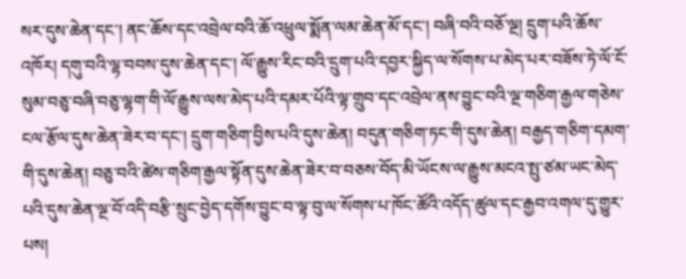སར་དུས་ཆེན་དང་། ནང་ཆོས་དང་འབྲེལ་བའི་ཆོ་འཕྲུལ་སྨོན་ལམ་ཆེན་མོ་དང་། བཞི་བའི་བཅོ་ལྔ། དྲུག་པའི་ཆོས་འཁོར། དགུ་བའི་ལྷ་བབས་དུས་ཆེན་དང་། ལོ་རྒྱུས་རིང་བའི་དྲུག་པའི་དབྱར་སྐྱིད་ལ་སོགས་པ་མེད་པར་བཟོས་ཏེ་ལོ་ངོ་སུམ་བཅུ་བཞི་བཅུ་ལྷག་གི་ལོ་རྒྱུས་ལས་མེད་པའི་དམར་པོའི་ལྟ་གྲུབ་དང་འབྲེལ་ནས་བྱུང་བའི་ལྔ་གཅིག་རྒྱལ་གཅེས་ངལ་རྩོལ་དུས་ཆེན་ཟེར་བ་དང་། དྲུག་གཅིག་བྱིས་པའི་དུས་ཆེན། བདུན་གཅིག་ཏང་གི་དུས་ཆེན། བརྒྱད་གཅིག་དམག་གི་དུས་ཆེན། བཅུ་བའི་ཚེས་གཅིག་རྒྱལ་སྟོན་དུས་ཆེན་ཟེར་བ་བཅས་བོད་མི་ཡོངས་ལ་རྒྱུས་མངའ་སྤུ་ཙམ་ཡང་མེད་པའི་དུས་ཆེན་ལྔ་བོ་འདི་བརྩི་སྲུང་བྱེད་དགོས་བྱུང་བ་ལྟ་བུ་ལ་སོགས་པ་ཁོང་ཚོའི་འདོད་ཚུལ་དང་རྒྱབ་འགལ་དུ་གྱུར་པས།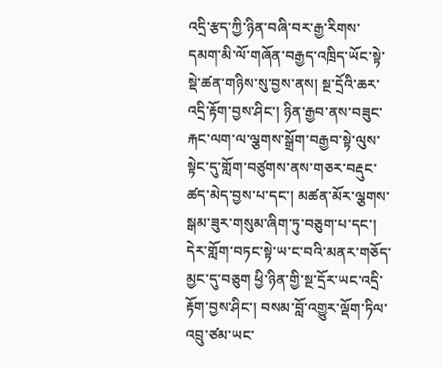འདྲི་རྩད་ཀྱི་ཉིན་བཞི་བར་རྒྱ་རིགས་དམག་མི་ལོ་གཞོན་བརྒྱད་འཁྲིད་ཡོང་སྟེ་སྡེ་ཚན་གཉིས་སུ་བྱས་ནས། སྔ་དྲོའི་ཆར་འདྲི་རྟོག་བྱས་ཤིང་། ཉིན་རྒྱབ་ནས་བཟུང་རྐང་ལག་ལ་ལྕགས་སྒྲོག་བརྒྱབ་སྟེ་ལུས་སྟེང་དུ་གློག་བཙུགས་ནས་གཅར་བརྡུང་ཚད་མེད་བྱས་པ་དང་། མཚན་མོར་ལྕགས་སྒམ་ཟུར་གསུམ་ཞིག་ཏུ་བཅུག་པ་དང་། དེར་གློག་བཏང་སྟེ་ཡ་ང་བའི་མནར་གཅོད་མྱང་དུ་བཅུག ཕྱི་ཉིན་གྱི་སྔ་དྲོར་ཡང་འདྲི་རྟོག་བྱས་ཤིང་། བསམ་བློ་འགྱུར་ལྡོག་ཏིལ་འབྲུ་ཙམ་ཡང་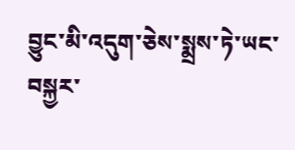བྱུང་མི་འདུག་ཅེས་སྨྲས་ཏེ་ཡང་བསྐྱར་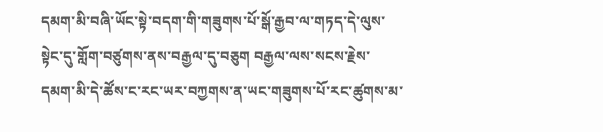དམག་མི་བཞི་ཡོང་སྟེ་བདག་གི་གཟུགས་པོ་སྒོ་རྒྱབ་ལ་གཏད་དེ་ལུས་སྟེང་དུ་གློག་བཙུགས་ནས་བརྒྱལ་དུ་བཅུག བརྒྱལ་ལས་སངས་རྗེས་དམག་མི་དེ་ཚོས་ང་རང་ཡར་བཀྱགས་ན་ཡང་གཟུགས་པོ་རང་ཚུགས་མ་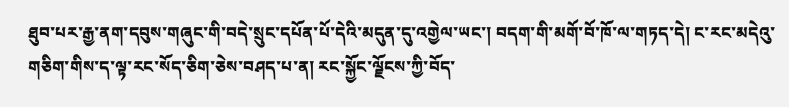ཐུབ་པར་རྒྱ་ནག་དབུས་གཞུང་གི་བདེ་སྲུང་དཔོན་པོ་དེའི་མདུན་དུ་འགྱེལ་ཡང་། བདག་གི་མགོ་བོ་ཁོ་ལ་གཏད་དེ། ང་རང་མདེའུ་གཅིག་གིས་ད་ལྟ་རང་སོད་ཅིག་ཅེས་བཤད་པ་ན། རང་སྐྱོང་ལྗོངས་ཀྱི་བོད་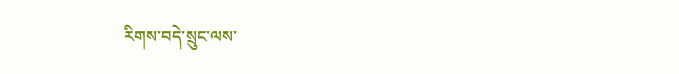རིགས་བདེ་སྲུང་ལས་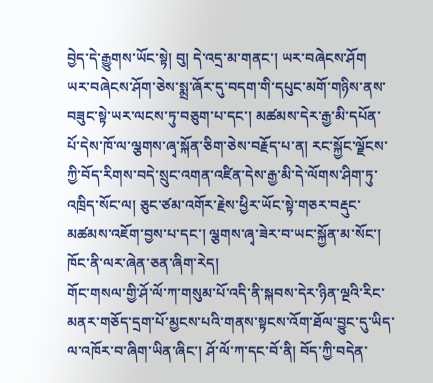བྱེད་དེ་རྒྱུགས་ཡོང་སྟེ། བུ། དེ་འདྲ་མ་གནང་། ཡར་བཞེངས་ཤོག ཡར་བཞེངས་ཤོག་ཅེས་སྨྲ་ཞོར་དུ་བདག་གི་དཔུང་མགོ་གཉིས་ནས་བཟུང་སྟེ་ཡར་ལངས་ཏུ་བཅུག་པ་དང་། མཚམས་དེར་རྒྱ་མི་དཔོན་པོ་དེས་ཁོ་ལ་ལྕགས་ཞྭ་སྐོན་ཅིག་ཅེས་བརྗོད་པ་ན། རང་སྐྱོང་ལྗོངས་ཀྱི་བོད་རིགས་བདེ་སྲུང་འགན་འཛིན་དེས་རྒྱ་མི་དེ་ལོགས་ཤིག་ཏུ་འཁྲིད་སོང་ལ། ཅུང་ཙམ་འགོར་རྗེས་ཕྱིར་ཡོང་སྟེ་གཅར་བརྡུང་མཚམས་འཇོག་བྱས་པ་དང་། ལྕགས་ཞྭ་ཟེར་བ་ཡང་སྐྱོན་མ་སོང་། ཁོང་ནི་ལར་ཞེན་ཅན་ཞིག་རེད།
གོང་གསལ་གྱི་ཤོ་ལོ་ཀ་གསུམ་པོ་འདི་ནི་སྐབས་དེར་ཉིན་ལྔའི་རིང་མནར་གཅོད་དྲག་པོ་མྱངས་པའི་གནས་སྟངས་འོག་ཐོལ་བྱུང་དུ་ཡིད་ལ་འཁོར་བ་ཞིག་ཡིན་ཞིང་། ཤོ་ལོ་ཀ་དང་བོ་ནི། བོད་ཀྱི་བདེན་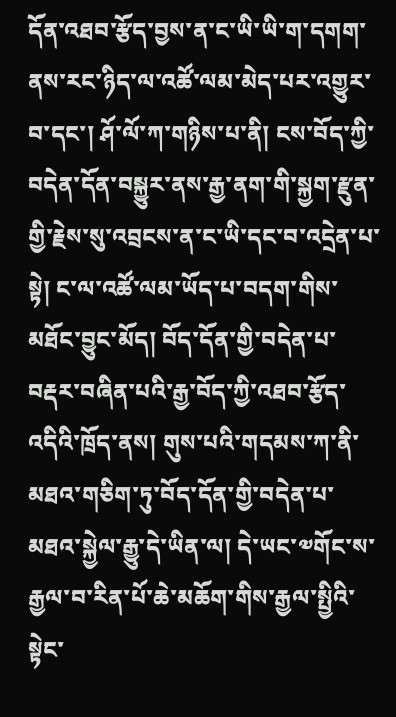དོན་འཐབ་རྩོད་བྱས་ན་ང་ཡི་ཡི་ག་དགག་ནས་རང་ཉིད་ལ་འཚོ་ལམ་མེད་པར་འགྱུར་བ་དང་། ཤོ་ལོ་ཀ་གཉིས་པ་ནི། ངས་བོད་ཀྱི་བདེན་དོན་བསྐྱུར་ནས་རྒྱ་ནག་གི་སྐྱག་རྫུན་གྱི་རྗེས་སུ་འབྲངས་ན་ང་ཡི་དང་བ་འདྲེན་པ་སྟེ། ང་ལ་འཚོ་ལམ་ཡོད་པ་བདག་གིས་མཐོང་བྱུང་མོད། བོད་དོན་གྱི་བདེན་པ་བརྡར་བཞིན་པའི་རྒྱ་བོད་ཀྱི་འཐབ་རྩོད་འདིའི་ཁྲོད་ནས། གུས་པའི་གདམས་ཀ་ནི་མཐའ་གཅིག་ཏུ་བོད་དོན་གྱི་བདེན་པ་མཐའ་སྐྱེལ་རྒྱུ་དེ་ཡིན་ལ། དེ་ཡང་༧གོང་ས་རྒྱལ་བ་རིན་པོ་ཆེ་མཆོག་གིས་རྒྱལ་སྤྱིའི་སྟེང་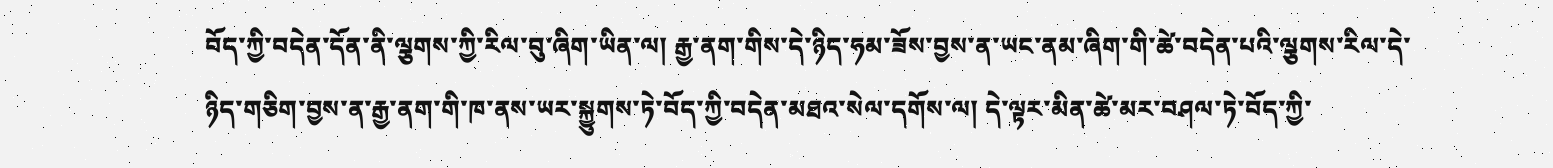བོད་ཀྱི་བདེན་དོན་ནི་ལྕགས་ཀྱི་རིལ་བུ་ཞིག་ཡིན་ལ། རྒྱ་ནག་གིས་དེ་ཉིད་ཧམ་ཟོས་བྱས་ན་ཡང་ནམ་ཞིག་གི་ཚེ་བདེན་པའི་ལྕགས་རིལ་དེ་ཉིད་གཅིག་བྱས་ན་རྒྱ་ནག་གི་ཁ་ནས་ཡར་སྐྱུགས་ཏེ་བོད་ཀྱི་བདེན་མཐའ་སེལ་དགོས་ལ། དེ་ལྟར་མིན་ཚེ་མར་བཤལ་ཏེ་བོད་ཀྱི་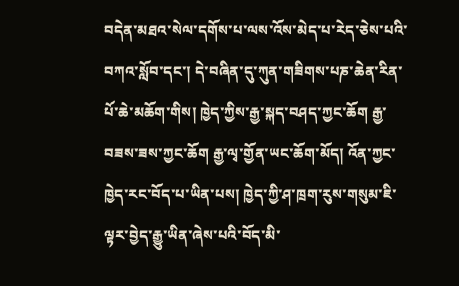བདེན་མཐའ་སེལ་དགོས་པ་ལས་འོས་མེད་པ་རེད་ཅེས་པའི་བཀའ་སློབ་དང་། དེ་བཞིན་དུ་ཀུན་གཟིགས་པཎ་ཆེན་རིན་པོ་ཆེ་མཆོག་གིས། ཁྱེད་ཀྱིས་རྒྱ་སྐད་བཤད་ཀྱང་ཆོག རྒྱ་བཟས་ཟས་ཀྱང་ཆོག རྒྱ་ལྭ་གྱོན་ཡང་ཆོག་མོད། འོན་ཀྱང་ཁྱེད་རང་བོད་པ་ཡིན་པས། ཁྱེད་ཀྱི་ཤ་ཁྲག་རུས་གསུམ་ཇི་ལྟར་བྱེད་རྒྱུ་ཡིན་ཞེས་པའི་བོད་མི་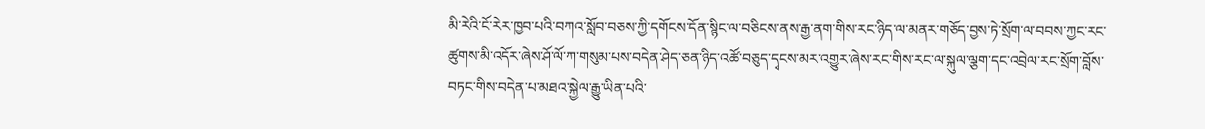མི་རེའི་ངོ་རེར་ཁྱབ་པའི་བཀའ་སློབ་བཅས་ཀྱི་དགོངས་དོན་སྙིང་ལ་བཅིངས་ནས་རྒྱ་ནག་གིས་རང་ཉིད་ལ་མནར་གཅོད་བྱས་ཏེ་སྲོག་ལ་བབས་ཀྱང་རང་ཚུགས་མི་འདོར་ཞེས་ཤོ་ལོ་ཀ་གསུམ་པས་བདེན་ཤེད་ཅན་ཉིད་འཚོ་བཅུད་དྭངས་མར་འགྱུར་ཞེས་རང་གིས་རང་ལ་སྐུལ་ལྕག་དང་འབྲེལ་རང་སྲོག་བློས་བཏང་གིས་བདེན་པ་མཐའ་སྐྱེལ་རྒྱུ་ཡིན་པའི་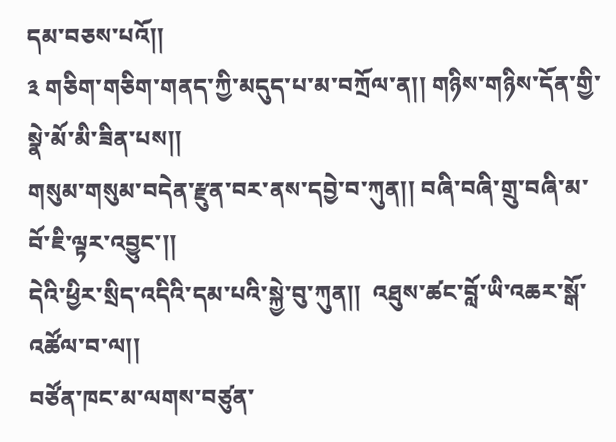དམ་བཅས་པའོ།།
༣ གཅིག་གཅིག་གནད་ཀྱི་མདུད་པ་མ་བཀྲོལ་ན།། གཉིས་གཉིས་དོན་གྱི་སྣེ་མོ་མི་ཟིན་པས།།
གསུམ་གསུམ་བདེན་རྫུན་བར་ནས་དབྱེ་བ་ཀུན།། བཞི་བཞི་གྲུ་བཞི་མ་བོ་ཇི་ལྟར་འབྱུང་།།
དེའི་ཕྱིར་སྲིད་འདིའི་དམ་པའི་སྐྱེ་བུ་ཀུན།།  འཐུས་ཚང་བློ་ཡི་འཆར་སྒོ་འཚོལ་བ་ལ།།
བཙོན་ཁང་མ་ལགས་བཙུན་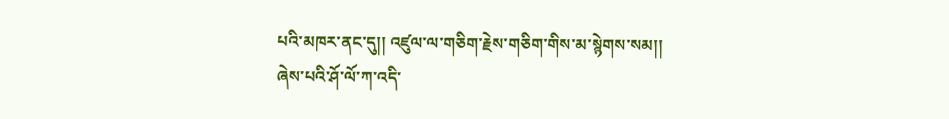པའི་མཁར་ནང་དུ།། འཛུལ་ལ་གཅིག་རྗེས་གཅིག་གིས་མ་སྙེགས་སམ།།
ཞེས་པའི་ཤོ་ལོ་ཀ་འདི་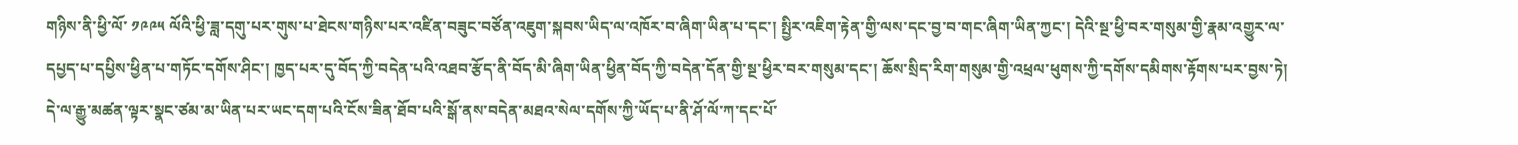གཉིས་ནི་ཕྱི་ལོ་ ༡༩༩༥ ལོའི་ཕྱི་ཟླ་དགུ་པར་གུས་པ་ཐེངས་གཉིས་པར་འཛིན་བཟུང་བཙོན་འཇུག་སྐབས་ཡིད་ལ་འཁོར་བ་ཞིག་ཡིན་པ་དང་། སྤྱིར་འཇིག་རྟེན་གྱི་ལས་དང་བྱ་བ་གང་ཞིག་ཡིན་ཀྱང་། དེའི་སྔ་ཕྱི་བར་གསུམ་གྱི་རྣམ་འགྱུར་ལ་དཔྱད་པ་དཔྱིས་ཕྱིན་པ་གཏོང་དགོས་ཤིང་། ཁྱད་པར་དུ་བོད་ཀྱི་བདེན་པའི་འཐབ་རྩོད་ནི་བོད་མི་ཞིག་ཡིན་ཕྱིན་བོད་ཀྱི་བདེན་དོན་གྱི་སྔ་ཕྱིར་བར་གསུམ་དང་། ཆོས་སྲིད་རིག་གསུམ་གྱི་འཕྲལ་ཕུགས་ཀྱི་དགོས་དམིགས་རྟོགས་པར་བྱས་ཏེ། དེ་ལ་རྒྱུ་མཚན་ལྟར་སྣང་ཙམ་མ་ཡིན་པར་ཡང་དག་པའི་ངོས་ཟིན་ཐོབ་པའི་སྒོ་ནས་བདེན་མཐའ་སེལ་དགོས་ཀྱི་ཡོད་པ་ནི་ཤོ་ལོ་ཀ་དང་པོ་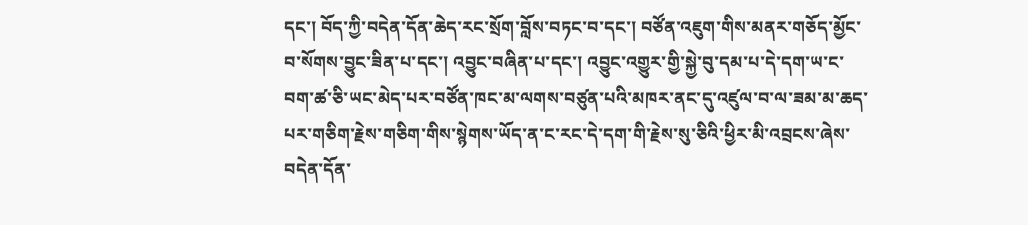དང་། བོད་ཀྱི་བདེན་དོན་ཆེད་རང་སྲོག་བློས་བཏང་བ་དང་། བཙོན་འཇུག་གིས་མནར་གཅོད་མྱོང་བ་སོགས་བྱུང་ཟིན་པ་དང་། འབྱུང་བཞིན་པ་དང་། འབྱུང་འགྱུར་གྱི་སྐྱེ་བུ་དམ་པ་དེ་དག་ཡ་ང་བག་ཚ་ཅི་ཡང་མེད་པར་བཙོན་ཁང་མ་ལགས་བཙུན་པའི་མཁར་ནང་དུ་འཛུལ་བ་ལ་ཟམ་མ་ཆད་པར་གཅིག་རྗེས་གཅིག་གིས་སྙེགས་ཡོད་ན་ང་རང་དེ་དག་གི་རྗེས་སུ་ཅིའི་ཕྱིར་མི་འབྲངས་ཞེས་བདེན་དོན་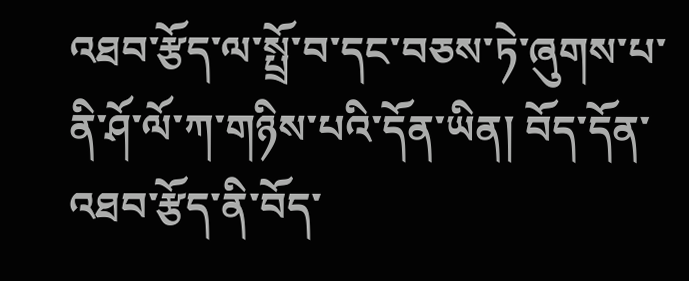འཐབ་རྩོད་ལ་སྤྲོ་བ་དང་བཅས་ཏེ་ཞུགས་པ་ནི་ཤོ་ལོ་ཀ་གཉིས་པའི་དོན་ཡིན། བོད་དོན་འཐབ་རྩོད་ནི་བོད་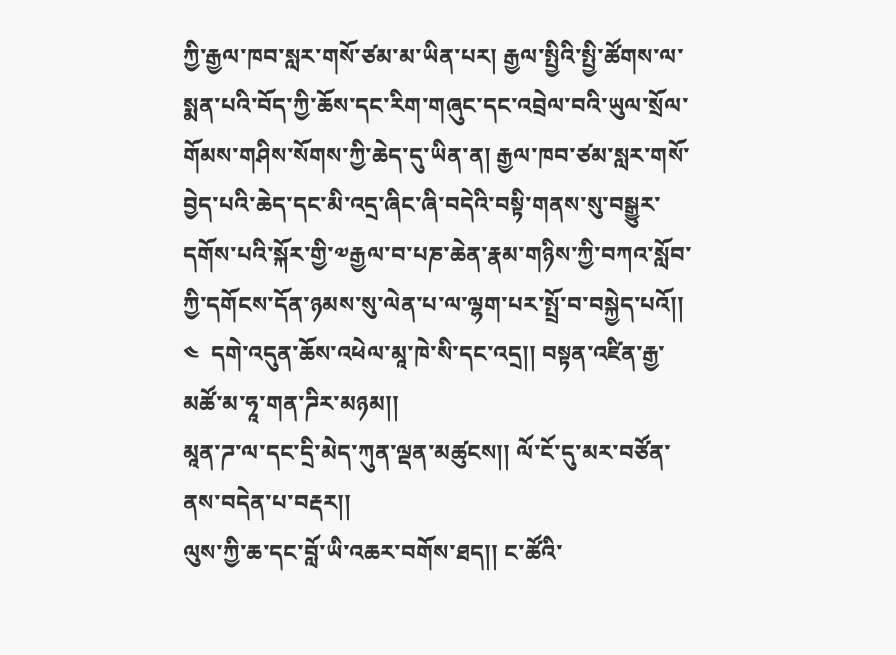ཀྱི་རྒྱལ་ཁབ་སླར་གསོ་ཙམ་མ་ཡིན་པར། རྒྱལ་སྤྱིའི་སྤྱི་ཚོགས་ལ་སྨན་པའི་བོད་ཀྱི་ཆོས་དང་རིག་གཞུང་དང་འབྲེལ་བའི་ཡུལ་སྲོལ་གོམས་གཤིས་སོགས་ཀྱི་ཆེད་དུ་ཡིན་ན། རྒྱལ་ཁབ་ཙམ་སླར་གསོ་བྱེད་པའི་ཆེད་དང་མི་འདྲ་ཞིང་ཞི་བདེའི་བསྟི་གནས་སུ་བསྒྱུར་དགོས་པའི་སྐོར་གྱི་༧རྒྱལ་བ་པཎ་ཆེན་རྣམ་གཉིས་ཀྱི་བཀའ་སློབ་ཀྱི་དགོངས་དོན་ཉམས་སུ་ལེན་པ་ལ་ལྷག་པར་སྤྲོ་བ་བསྐྱེད་པའོ།།
༤  དགེ་འདུན་ཆོས་འཕེལ་མཱ་ཁེ་སི་དང་འདྲ།། བསྟན་འཛིན་རྒྱ་མཚོ་མ་ཧཱ་གན་ཌིར་མཉམ།།
མཱན་ཌ་ལ་དང་དྲི་མེད་ཀུན་ལྡན་མཚུངས།། ལོ་ངོ་དུ་མར་བཙོན་ནས་བདེན་པ་བརྡར།།
ལུས་ཀྱི་ཆ་དང་བློ་ཡི་འཆར་བགོས་ཐད།། ང་ཚོའི་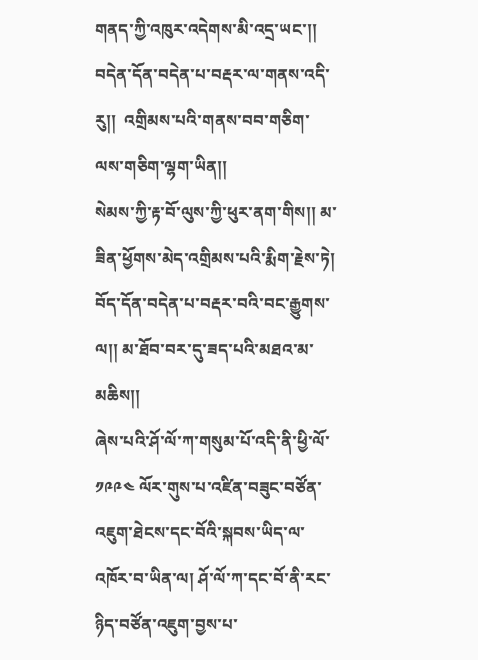གནད་ཀྱི་འཁུར་འདེགས་མི་འདྲ་ཡང་།།
བདེན་དོན་བདེན་པ་བརྡར་ལ་གནས་འདི་རུ།།  འགྲིམས་པའི་གནས་བབ་གཅིག་ལས་གཅིག་ལྷག་ཡིན།།
སེམས་ཀྱི་རྟ་བོ་ལུས་ཀྱི་ཕུར་ནག་གིས།། མ་ཟིན་ཕྱོགས་མེད་འགྲིམས་པའི་རྨིག་རྗེས་ཏེ།
བོད་དོན་བདེན་པ་བརྡར་བའི་བང་རྒྱུགས་ལ།། མ་ཐོབ་བར་དུ་ཟད་པའི་མཐའ་མ་མཆིས།།
ཞེས་པའི་ཤོ་ལོ་ཀ་གསུམ་པོ་འདི་ནི་ཕྱི་ལོ་ ༡༩༩༤ ལོར་གུས་པ་འཛིན་བཟུང་བཙོན་འཇུག་ཐེངས་དང་བོའི་སྐབས་ཡིད་ལ་འཁོར་བ་ཡིན་ལ། ཤོ་ལོ་ཀ་དང་བོ་ནི་རང་ཉིད་བཙོན་འཇུག་བྱས་པ་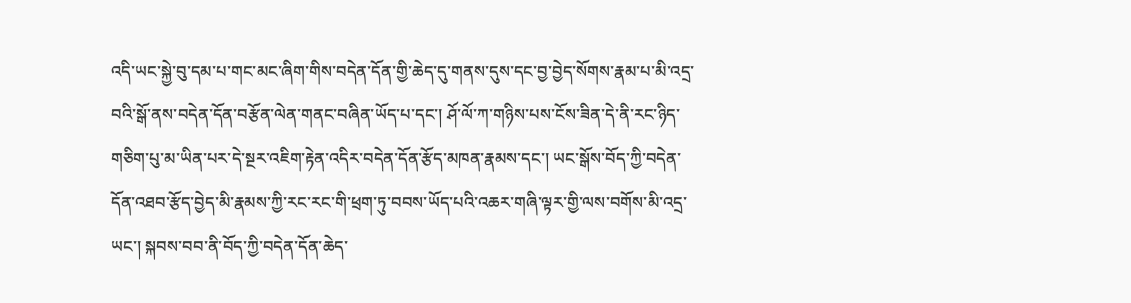འདི་ཡང་སྐྱེ་བུ་དམ་པ་གང་མང་ཞིག་གིས་བདེན་དོན་གྱི་ཆེད་དུ་གནས་དུས་དང་བྱ་བྱེད་སོགས་རྣམ་པ་མི་འདྲ་བའི་སྒོ་ནས་བདེན་དོན་བརྩོན་ལེན་གནང་བཞིན་ཡོད་པ་དང་། ཤོ་ལོ་ཀ་གཉིས་པས་ངོས་ཟིན་དེ་ནི་རང་ཉིད་གཅིག་པུ་མ་ཡིན་པར་དེ་སྔར་འཇིག་རྟེན་འདིར་བདེན་དོན་རྩོད་མཁན་རྣམས་དང་། ཡང་སྒོས་བོད་ཀྱི་བདེན་དོན་འཐབ་རྩོད་བྱེད་མི་རྣམས་ཀྱི་རང་རང་གི་ཕྲག་ཏུ་བབས་ཡོད་པའི་འཆར་གཞི་ལྟར་གྱི་ལས་བགོས་མི་འདྲ་ཡང་། སྐབས་བབ་ནི་བོད་ཀྱི་བདེན་དོན་ཆེད་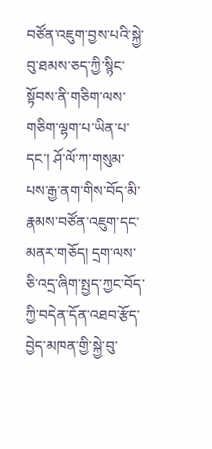བཙོན་འཇུག་བྱས་པའི་སྐྱེ་བུ་ཐམས་ཅད་ཀྱི་སྙིང་སྟོབས་ནི་གཅིག་ལས་གཅིག་ལྷག་པ་ཡིན་པ་དང་། ཤོ་ལོ་ཀ་གསུམ་པས་རྒྱ་ནག་གིས་བོད་མི་རྣམས་བཙོན་འཇུག་དང་མནར་གཅོད། དྲག་ལས་ཅི་འདྲ་ཞིག་སྤྱད་ཀྱང་བོད་ཀྱི་བདེན་དོན་འཐབ་རྩོད་བྱེད་མཁན་གྱི་སྐྱེ་བུ་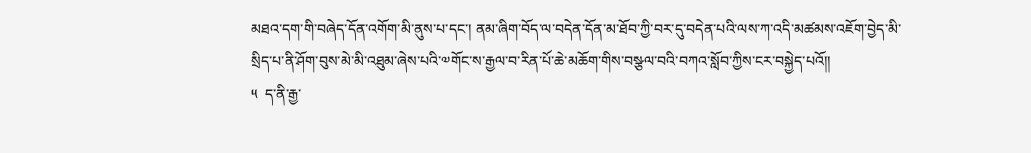མཐའ་དག་གི་བཞེད་དོན་འགོག་མི་ནུས་པ་དང་། ནམ་ཞིག་བོད་ལ་བདེན་དོན་མ་ཐོབ་ཀྱི་བར་དུ་བདེན་པའི་ལས་ཀ་འདི་མཚམས་འཇོག་བྱེད་མི་སྲིད་པ་ནི་ཤོག་བུས་མེ་མི་འཐུམ་ཞེས་པའི་༧གོང་ས་རྒྱལ་བ་རིན་པོ་ཆེ་མཆོག་གིས་བསྩལ་བའི་བཀའ་སློབ་ཀྱིས་ངར་བསྐྱེད་པའོ།།
༥  ད་ནི་རྒྱ་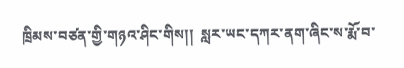ཁྲིམས་བཙན་གྱི་གཉའ་ཤིང་གིས།།  སླར་ཡང་དཀར་ནག་ཞིང་ས་རྨོ་བ་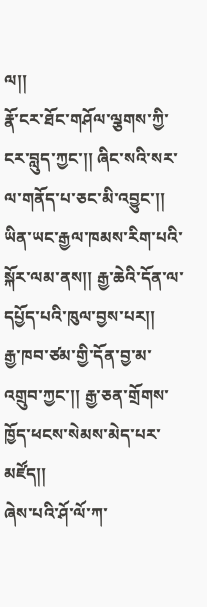ལ།།
རྣོ་ངར་ཐོང་གཤོལ་ལྕགས་ཀྱི་ངར་བླུད་ཀྱང་།། ཞིང་སའི་སར་ལ་གནོད་པ་ཅང་མི་འབྱུང་།།
ཡིན་ཡང་རྒྱལ་ཁམས་རིག་པའི་སྐོར་ལམ་ནས།། རྒྱ་ཆེའི་དོན་ལ་དཔྱོད་པའི་ཁུལ་བྱས་པར།།
རྒྱ་ཁབ་ཙམ་གྱི་དོན་བྱ་མ་འགྲུབ་ཀྱང་།། རྒྱ་ཅན་གྲོགས་ཁྱོད་ཕངས་སེམས་མེད་པར་མཛོད།།
ཞེས་པའི་ཤོ་ལོ་ཀ་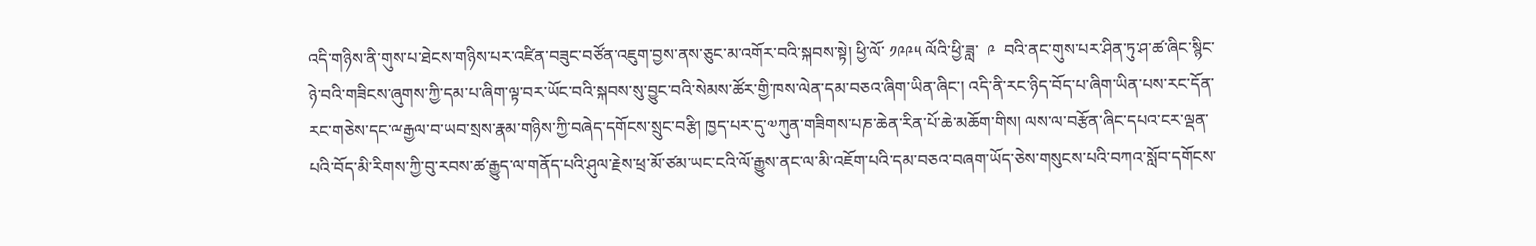འདི་གཉིས་ནི་གུས་པ་ཐེངས་གཉིས་པར་འཛིན་བཟུང་བཙོན་འཇུག་བྱས་ནས་ཅུང་མ་འགོར་བའི་སྐབས་སྟེ། ཕྱི་ལོ་ ༡༩༩༥ ལོའི་ཕྱི་ཟླ་  ༩  བའི་ནང་གུས་པར་ཤིན་ཏུ་ཤ་ཚ་ཞིང་སྙིང་ཉེ་བའི་གཟིངས་ཞུགས་ཀྱི་དམ་པ་ཞིག་ལྟ་བར་ཡོང་བའི་སྐབས་སུ་བྱུང་བའི་སེམས་ཚོར་གྱི་ཁས་ལེན་དམ་བཅའ་ཞིག་ཡིན་ཞིང་། འདི་ནི་རང་ཉིད་བོད་པ་ཞིག་ཡིན་པས་རང་དོན་རང་གཅེས་དང་ྋརྒྱལ་བ་ཡབ་སྲས་རྣམ་གཉིས་ཀྱི་བཞེད་དགོངས་སྲུང་བརྩི། ཁྱད་པར་དུ་༧ཀུན་གཟིགས་པཎ་ཆེན་རིན་པོ་ཆེ་མཆོག་གིས། ལས་ལ་བརྩོན་ཞིང་དཔའ་ངར་ལྡན་པའི་བོད་མི་རིགས་ཀྱི་བུ་རབས་ཚ་རྒྱུད་ལ་གནོད་པའི་ཤུལ་རྗེས་ཕྲ་མོ་ཙམ་ཡང་ངའི་ལོ་རྒྱུས་ནང་ལ་མི་འཇོག་པའི་དམ་བཅའ་བཞག་ཡོད་ཅེས་གསུངས་པའི་བཀའ་སློབ་དགོངས་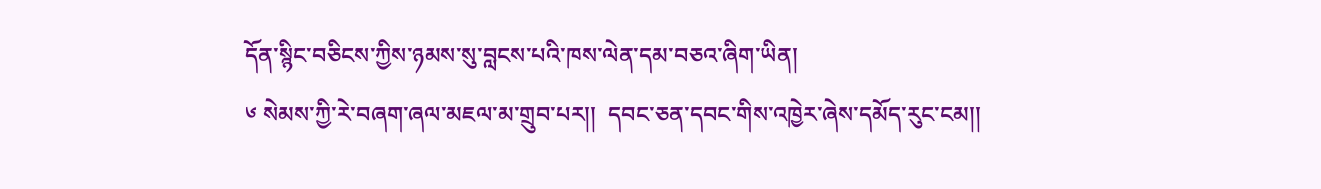དོན་སྙིང་བཅིངས་ཀྱིས་ཉམས་སུ་བླངས་པའི་ཁས་ལེན་དམ་བཅའ་ཞིག་ཡིན།
༦ སེམས་ཀྱི་རེ་བཞག་ཞལ་མཇལ་མ་གྲུབ་པར།།  དབང་ཅན་དབང་གིས་འཁྱེར་ཞེས་དམོད་རུང་ངམ།།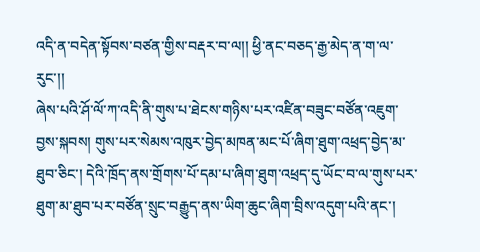འདི་ན་བདེན་སྟོབས་བཙན་གྱིས་བརྡར་བ་ལ།། ཕྱི་ནང་བཅད་རྒྱ་མེད་ན་ག་ལ་རུང་།།
ཞེས་པའི་ཤོ་ལོ་ཀ་འདི་ནི་གུས་པ་ཐེངས་གཉིས་པར་འཛིན་བཟུང་བཙོན་འཇུག་བྱས་སྐབས། གུས་པར་སེམས་འཁུར་བྱེད་མཁན་མང་པོ་ཞིག་ཐུག་འཕྲད་བྱེད་མ་ཐུབ་ཅིང་། དེའི་ཁྲོད་ནས་གྲོགས་པོ་དམ་པ་ཞིག་ཐུག་འཕྲད་དུ་ཡོང་བ་ལ་གུས་པར་ཐུག་མ་ཐུབ་པར་བཙོན་སྲུང་བརྒྱུད་ནས་ཡིག་ཆུང་ཞིག་བྲིས་འདུག་པའི་ནང་།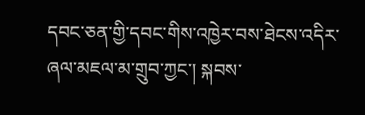དབང་ཅན་གྱི་དབང་གིས་འཁྱེར་བས་ཐེངས་འདིར་ཞལ་མཇལ་མ་གྲུབ་ཀྱང་། སྐབས་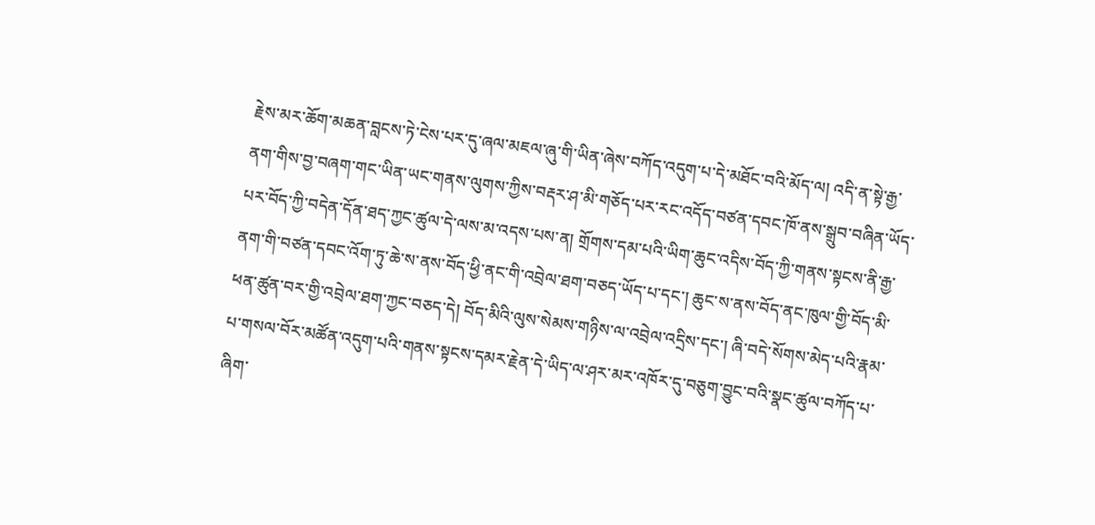རྗེས་མར་ཆོག་མཆན་བླངས་ཏེ་ངེས་པར་དུ་ཞལ་མཇལ་ཞུ་གི་ཡིན་ཞེས་བཀོད་འདུག་པ་དེ་མཐོང་བའི་མོད་ལ། འདི་ན་སྟེ་རྒྱ་ནག་གིས་བྱ་བཞག་གང་ཡིན་ཡང་གནས་ལུགས་ཀྱིས་བརྡར་ཤ་མི་གཅོད་པར་རང་འདོད་བཙན་དབང་ཁོ་ནས་སྒྲུབ་བཞིན་ཡོད་པར་བོད་ཀྱི་བདེན་དོན་ཐད་ཀྱང་ཚུལ་དེ་ལས་མ་འདས་པས་ན། གྲོགས་དམ་པའི་ཡིག་ཆུང་འདིས་བོད་ཀྱི་གནས་སྟངས་ནི་རྒྱ་ནག་གི་བཙན་དབང་འོག་ཏུ་ཆེ་ས་ནས་བོད་ཕྱི་ནང་གི་འབྲེལ་ཐག་བཅད་ཡོད་པ་དང་། ཆུང་ས་ནས་བོད་ནང་ཁུལ་གྱི་བོད་མི་ཕན་ཚུན་བར་གྱི་འབྲེལ་ཐག་ཀྱང་བཅད་དེ། བོད་མིའི་ལུས་སེམས་གཉིས་ལ་འབྲེལ་འདྲིས་དང་། ཞི་བདེ་སོགས་མེད་པའི་རྣམ་པ་གསལ་བོར་མཚོན་འདུག་པའི་གནས་སྟངས་དམར་རྗེན་དེ་ཡིད་ལ་ཤར་མར་འཁོར་དུ་བཅུག་བྱུང་བའི་སྣང་ཚུལ་བཀོད་པ་ཞིག་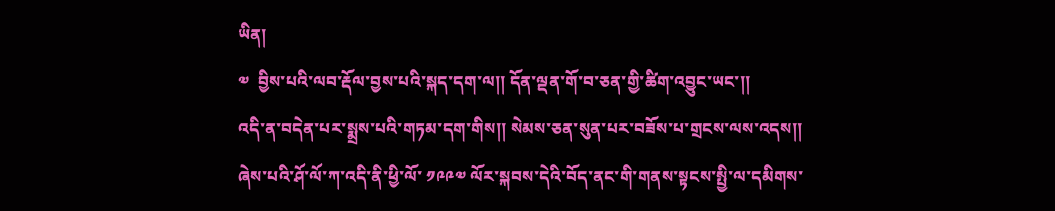ཡིན།
༧  བྱིས་པའི་ལབ་རྡོལ་བྱས་པའི་སྐད་དག་ལ།། དོན་ལྡན་གོ་བ་ཅན་གྱི་ཚིག་འབྱུང་ཡང་།།
འདི་ན་བདེན་པར་སྨྲས་པའི་གཏམ་དག་གིས།། སེམས་ཅན་སུན་པར་བཟོས་པ་གྲངས་ལས་འདས།།
ཞེས་པའི་ཤོ་ལོ་ཀ་འདི་ནི་ཕྱི་ལོ་ ༡༩༩༧ ལོར་སྐབས་དེའི་བོད་ནང་གི་གནས་སྟངས་སྤྱི་ལ་དམིགས་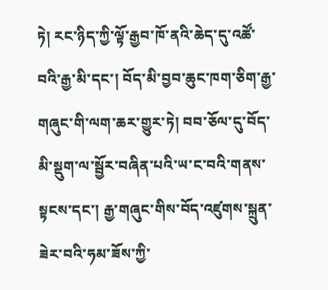ཏེ། རང་ཉིད་ཀྱི་ལྟོ་རྒྱབ་ཁོ་ནའི་ཆེད་དུ་འཚོ་བའི་རྒྱ་མི་དང་། བོད་མི་བྱབ་ཆུང་ཁག་ཅིག་རྒྱ་གཞུང་གི་ལག་ཆར་གྱུར་ཏེ། བབ་ཅོལ་དུ་བོད་མི་སྡུག་ལ་སྦྱོར་བཞིན་པའི་ཡ་ང་བའི་གནས་སྟངས་དང་། རྒྱ་གཞུང་གིས་བོད་འཛུགས་སྐྲུན་ཟེར་བའི་ཧམ་ཟོས་ཀྱི་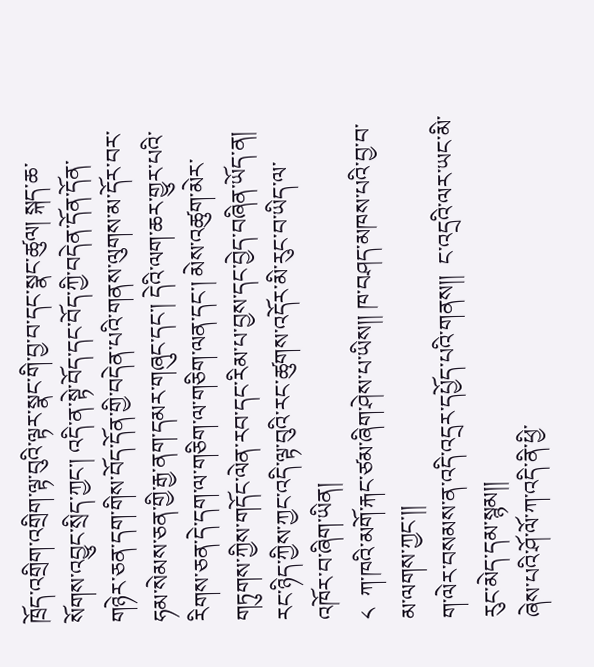ཁྲོད་འགྲིག་འགྲིག་ལྟ་བུའི་ལྟར་སྣང་གི་བྱ་བ་དང་སྣང་ཚུལ། སྐད་ཆ་སོགས་འབྱུང་སྲིད་ཀྱང་། འདི་ན་སྟེ་བོད་དང་བོད་ཀྱི་བདེན་དོན་དོན་གཉེར་ཅན་དག་གིས་བོད་དོན་གྱི་བདེན་པའི་གནས་ལུགས་མ་དོར་བར་ཧམ་སེམས་ཅན་གྱི་རྒྱ་ནག་དམར་གཞུང་དང་། དེའི་ལག་ཆར་གྱུར་པའི་རིགས་ཅན་དེ་དག་ལ་གཅིག་ལ་གཅིག་ལན་དང་། མེས་འཚུག་མེར་གཏུགས་ཀྱིས་གདོང་ལེན་རབ་དང་རིམ་པ་བྱས་དང་བྱེད་བཞིན་ཡོད་ན། རང་ཉིད་ཀྱིས་ཀྱང་འདི་ལྟ་བུའི་རང་ཚུགས་འདོར་མི་རུང་བ་ཡིད་ལ་འཁོར་བ་ཞིག་ཡིན།
༨  ཀ་ཁའི་མགོ་རྐང་ཙམ་ཞིག་ཤེས་པ་ཡིས།། ཁ་བཤད་མཁས་པའི་བྱ་བ་མ་ལགས་ཀྱང་།།
ག་ལེར་བསམས་ན་འདི་འདྲར་དཔྱོད་པའི་གནས།།  ང་འདྲའི་ལར་ཡང་མི་རུང་མེད་དམ་སྙམ།།
ཞེས་པའི་ཤོ་ལོ་ཀ་འདི་ནི་ཕྱི་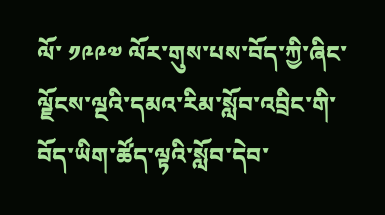ལོ་ ༡༩༩༧ ལོར་གུས་པས་བོད་ཀྱི་ཞིང་ལྗོངས་ལྔའི་དམའ་རིམ་སློབ་འབྲིང་གི་བོད་ཡིག་ཚོད་ལྟའི་སློབ་དེབ་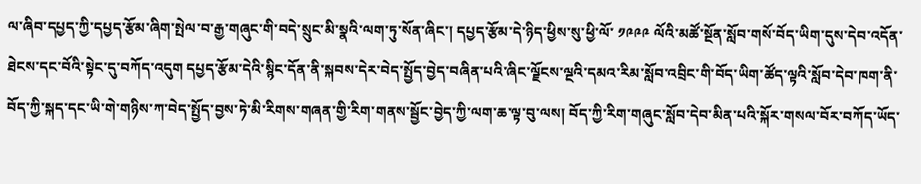ལ་ཞིབ་དཔྱད་ཀྱི་དཔྱད་རྩོམ་ཞིག་སྤེལ་བ་རྒྱ་གཞུང་གི་བདེ་སྲུང་མི་སྣའི་ལག་ཏུ་སོན་ཞིང་། དཔྱད་རྩོམ་དེ་ཉིད་ཕྱིས་སུ་ཕྱི་ལོ་ ༡༩༩༩ ལོའི་མཚོ་སྔོན་སློབ་གསོ་བོད་ཡིག་དུས་དེབ་འདོན་ཐེངས་དང་བོའི་སྟེང་དུ་བཀོད་འདུག དཔྱད་རྩོམ་དེའི་སྙིང་དོན་ནི་སྐབས་དེར་བེད་སྤྱོད་བྱེད་བཞིན་པའི་ཞིང་ལྗོངས་ལྔའི་དམའ་རིམ་སློབ་འབྲིང་གི་བོད་ཡིག་ཚོད་ལྟའི་སློབ་དེབ་ཁག་ནི་བོད་ཀྱི་སྐད་དང་ཡི་གེ་གཉིས་ཀ་བེད་སྤྱོད་བྱས་ཏེ་མི་རིགས་གཞན་གྱི་རིག་གནས་སྦྱོང་བྱེད་ཀྱི་ལག་ཆ་ལྟ་བུ་ལས། བོད་ཀྱི་རིག་གཞུང་སློབ་དེབ་མིན་པའི་སྐོར་གསལ་བོར་བཀོད་ཡོད་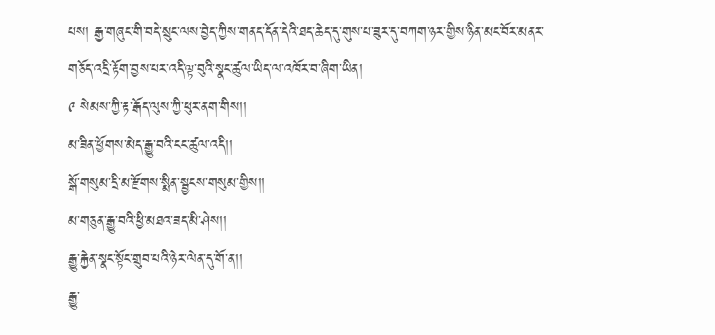པས། རྒྱ་གཞུང་གི་བདེ་སྲུང་ལས་བྱེད་ཀྱིས་གནད་དོན་དེའི་ཐད་ཆེད་དུ་གུས་པ་ཟུར་དུ་བཀག་ཉར་གྱིས་ཉིན་མང་བོར་མནར་གཅོད་འདྲི་རྟོག་བྱས་པར་འདི་ལྟ་བུའི་སྣང་ཚུལ་ཡིད་ལ་འཁོར་བ་ཞིག་ཡིན།
༩ སེམས་ཀྱི་རྟ་རྒོད་ལུས་ཀྱི་ཕུར་ནག་གིས།།
མ་ཟིན་ཕྱོགས་མེད་རྒྱུ་བའི་ངང་ཚུལ་འདི།།
སྒོ་གསུམ་དྲི་མ་རྫོགས་སྨིན་སྦྱངས་གསུམ་གྱིས།།
མ་གཅུན་རྒྱུ་བའི་ཕྱི་མཐའ་ཟད་མི་ཤེས།།
རྒྱུ་རྐྱེན་སྣང་སྟོང་གྲུབ་པའི་ཉེར་ལེན་དུ་གོ་ན།།
རྒྱུ་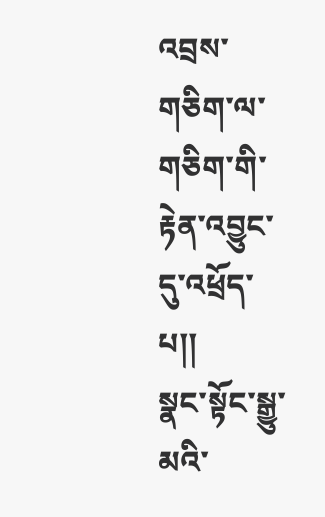འབྲས་གཅིག་ལ་གཅིག་གི་རྟེན་འབྱུང་དུ་འཕྲོད་པ།།
སྣང་སྟོང་སྒྱུ་མའི་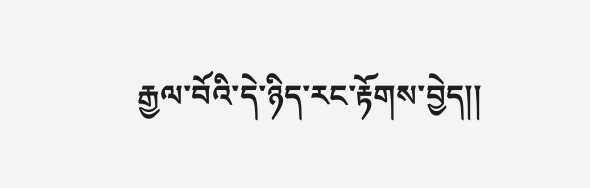རྒྱལ་བོའི་དེ་ཉིད་རང་རྟོགས་བྱེད།།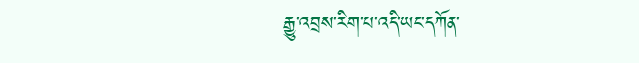རྒྱུ་འབྲས་རིག་པ་འདི་ཡང་དཀོན་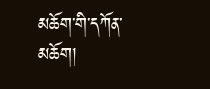མཆོག་གི་དཀོན་མཆོག།